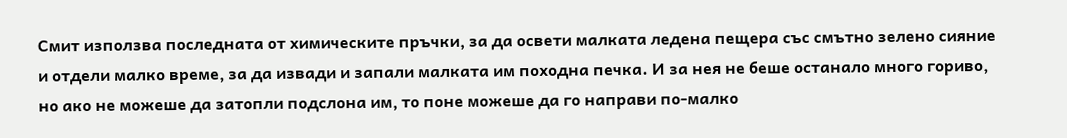Смит използва последната от химическите пръчки, за да освети малката ледена пещера със смътно зелено сияние и отдели малко време, за да извади и запали малката им походна печка. И за нея не беше останало много гориво, но ако не можеше да затопли подслона им, то поне можеше да го направи по-малко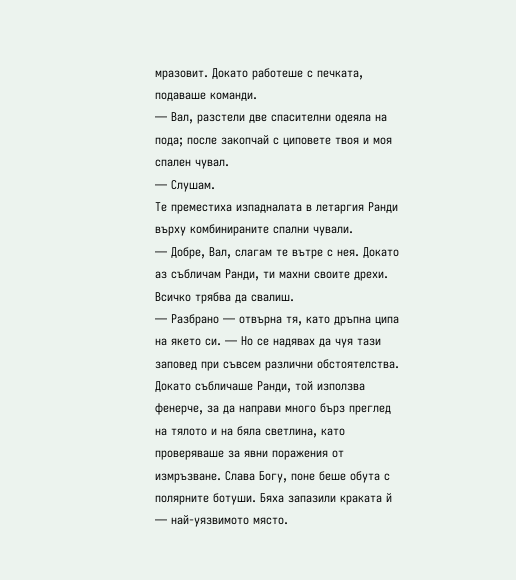мразовит. Докато работеше с печката, подаваше команди.
— Вал, разстели две спасителни одеяла на пода; после закопчай с циповете твоя и моя спален чувал.
— Слушам.
Те преместиха изпадналата в летаргия Ранди върху комбинираните спални чували.
— Добре, Вал, слагам те вътре с нея. Докато аз събличам Ранди, ти махни своите дрехи. Всичко трябва да свалиш.
— Разбрано — отвърна тя, като дръпна ципа на якето си. — Но се надявах да чуя тази заповед при съвсем различни обстоятелства.
Докато събличаше Ранди, той използва фенерче, за да направи много бърз преглед на тялото и на бяла светлина, като проверяваше за явни поражения от измръзване. Слава Богу, поне беше обута с полярните ботуши. Бяха запазили краката й — най-уязвимото място.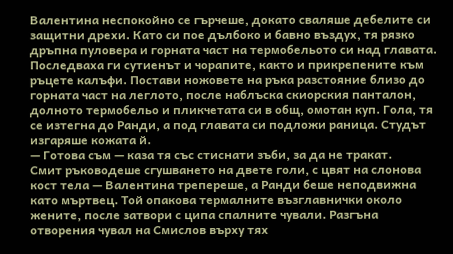Валентина неспокойно се гърчеше, докато сваляше дебелите си защитни дрехи. Като си пое дълбоко и бавно въздух, тя рязко дръпна пуловера и горната част на термобельото си над главата. Последваха ги сутиенът и чорапите, както и прикрепените към ръцете калъфи. Постави ножовете на ръка разстояние близо до горната част на леглото, после наблъска скиорския панталон, долното термобельо и пликчетата си в общ, омотан куп. Гола, тя се изтегна до Ранди, а под главата си подложи раница. Студът изгаряше кожата й.
— Готова съм — каза тя със стиснати зъби, за да не тракат.
Смит ръководеше сгушването на двете голи, с цвят на слонова кост тела — Валентина трепереше, а Ранди беше неподвижна като мъртвец. Той опакова термалните възглавнички около жените, после затвори с ципа спалните чували. Разгъна отворения чувал на Смислов върху тях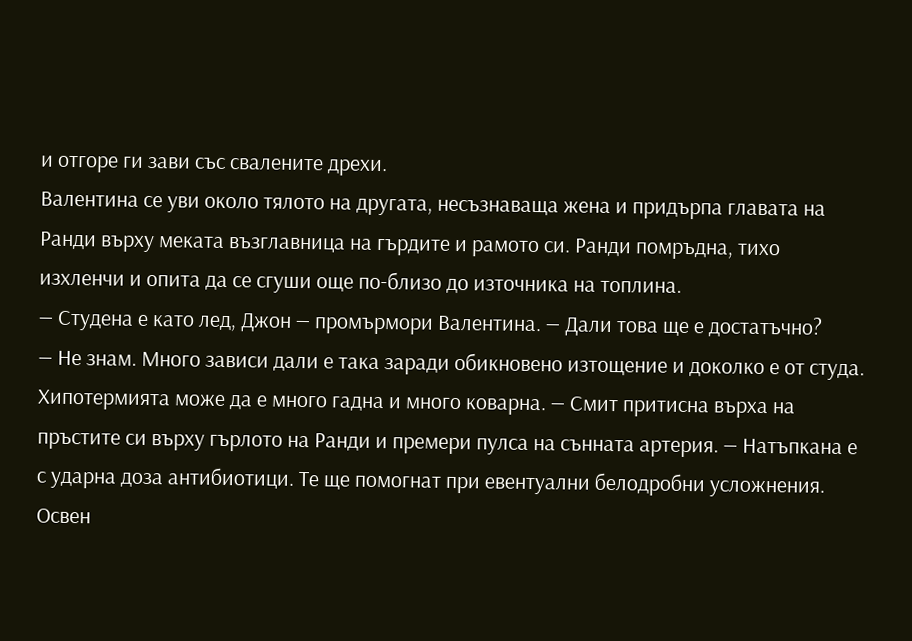и отгоре ги зави със свалените дрехи.
Валентина се уви около тялото на другата, несъзнаваща жена и придърпа главата на Ранди върху меката възглавница на гърдите и рамото си. Ранди помръдна, тихо изхленчи и опита да се сгуши още по-близо до източника на топлина.
— Студена е като лед, Джон — промърмори Валентина. — Дали това ще е достатъчно?
— Не знам. Много зависи дали е така заради обикновено изтощение и доколко е от студа. Хипотермията може да е много гадна и много коварна. — Смит притисна върха на пръстите си върху гърлото на Ранди и премери пулса на сънната артерия. — Натъпкана е с ударна доза антибиотици. Те ще помогнат при евентуални белодробни усложнения. Освен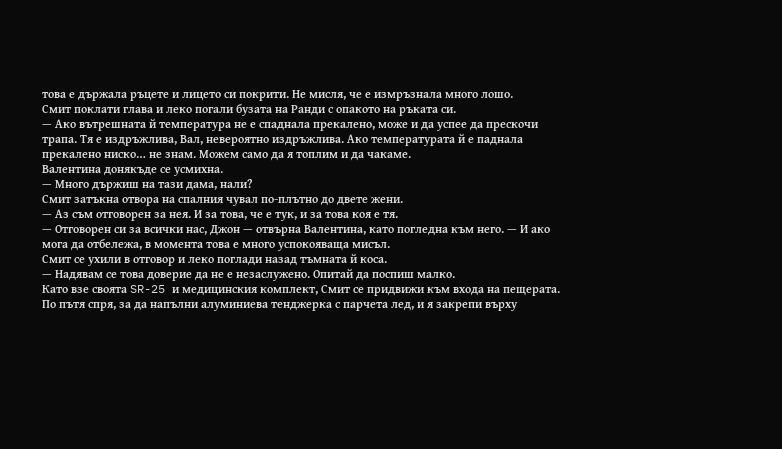това е държала ръцете и лицето си покрити. Не мисля, че е измръзнала много лошо.
Смит поклати глава и леко погали бузата на Ранди с опакото на ръката си.
— Ако вътрешната й температура не е спаднала прекалено, може и да успее да прескочи трапа. Тя е издръжлива, Вал, невероятно издръжлива. Ако температурата й е паднала прекалено ниско… не знам. Можем само да я топлим и да чакаме.
Валентина донякъде се усмихна.
— Много държиш на тази дама, нали?
Смит затъкна отвора на спалния чувал по-плътно до двете жени.
— Аз съм отговорен за нея. И за това, че е тук, и за това коя е тя.
— Отговорен си за всички нас, Джон — отвърна Валентина, като погледна към него. — И ако мога да отбележа, в момента това е много успокояваща мисъл.
Смит се ухили в отговор и леко поглади назад тъмната й коса.
— Надявам се това доверие да не е незаслужено. Опитай да поспиш малко.
Като взе своята SR-25 и медицинския комплект, Смит се придвижи към входа на пещерата. По пътя спря, за да напълни алуминиева тенджерка с парчета лед, и я закрепи върху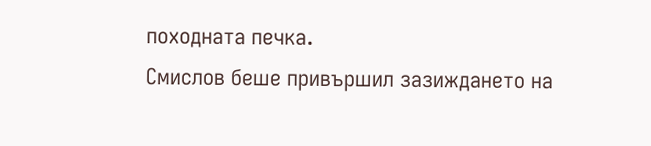походната печка.
Смислов беше привършил зазиждането на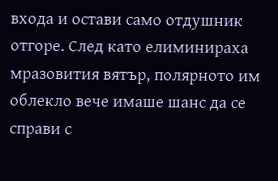входа и остави само отдушник отгоре. След като елиминираха мразовития вятър, полярното им облекло вече имаше шанс да се справи с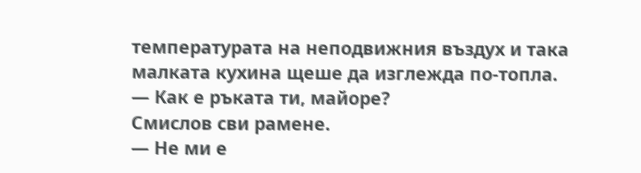температурата на неподвижния въздух и така малката кухина щеше да изглежда по-топла.
— Как е ръката ти, майоре?
Смислов сви рамене.
— Не ми е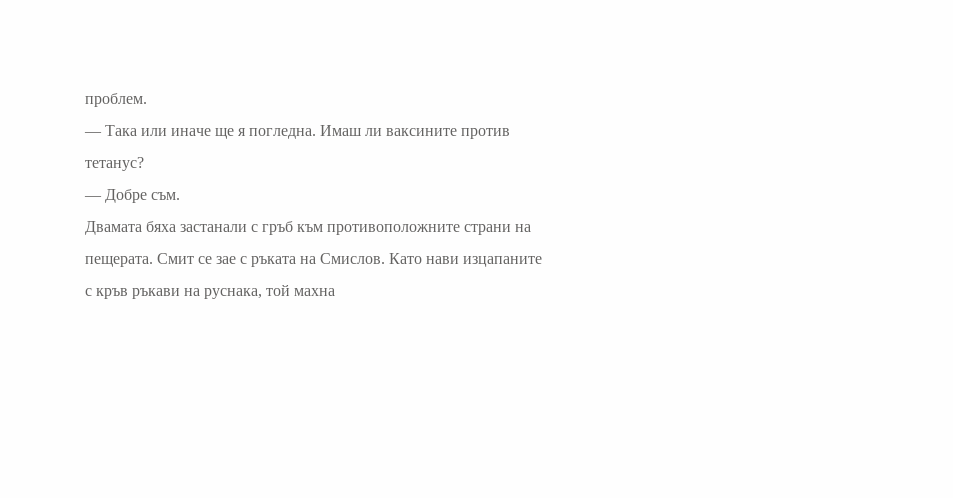проблем.
— Така или иначе ще я погледна. Имаш ли ваксините против тетанус?
— Добре съм.
Двамата бяха застанали с гръб към противоположните страни на пещерата. Смит се зае с ръката на Смислов. Като нави изцапаните с кръв ръкави на руснака, той махна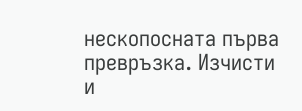нескопосната първа превръзка. Изчисти и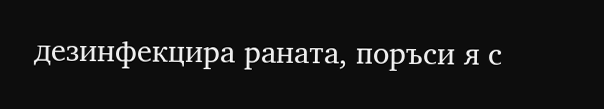дезинфекцира раната, поръси я с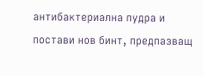антибактериална пудра и постави нов бинт, предпазващ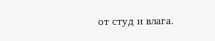от студ и влага.